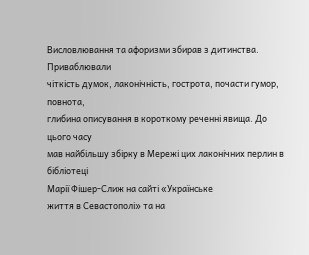Висловлювання та афоризми збирав з дитинства. Приваблювали
чіткість думок, лаконічність, гострота, почасти гумор, повнота,
глибина описування в короткому реченні явища. До цього часу
мав найбільшу збірку в Мережі цих лаконічних перлин в бібліотеці
Марії Фішер-Слиж на сайті «Українське
життя в Севастополі» та на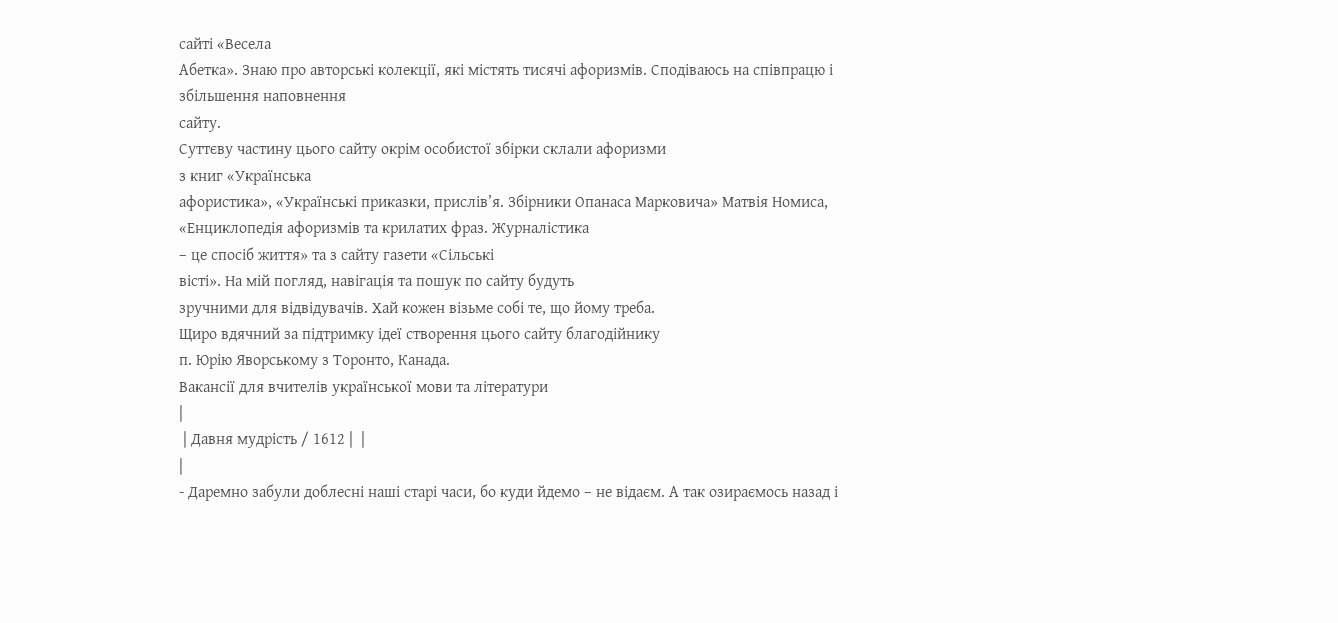сайті «Весела
Абетка». Знаю про авторські колекції, які містять тисячі афоризмів. Сподіваюсь на співпрацю і збільшення наповнення
сайту.
Суттєву частину цього сайту окрім особистої збірки склали афоризми
з книг «Українська
афористика», «Українські приказки, прислів’я. Збірники Опанаса Марковича» Матвія Номиса, «Енциклопедія афоризмів та крилатих фраз. Журналістика
– це спосіб життя» та з сайту газети «Сільські
вісті». На мій погляд, навігація та пошук по сайту будуть
зручними для відвідувачів. Хай кожен візьме собі те, що йому треба.
Щиро вдячний за підтримку ідеї створення цього сайту благодійнику
п. Юрію Яворському з Торонто, Канада.
Вакансії для вчителів української мови та літератури
|
 | Давня мудрість / 1612 |  |
|
- Даремно забули доблесні наші старі часи, бо куди йдемо – не відаєм. А так озираємось назад і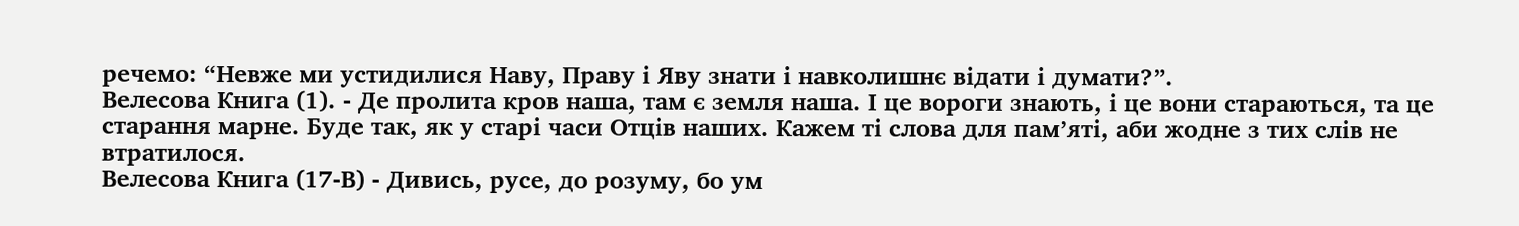речемо: “Невже ми устидилися Наву, Праву і Яву знати і навколишнє відати і думати?”.
Велесова Книга (1). - Де пролита кров наша, там є земля наша. І це вороги знають, і це вони стараються, та це старання марне. Буде так, як у старі часи Отців наших. Кажем ті слова для пам’яті, аби жодне з тих слів не втратилося.
Велесова Книга (17-В) - Дивись, русе, до розуму, бо ум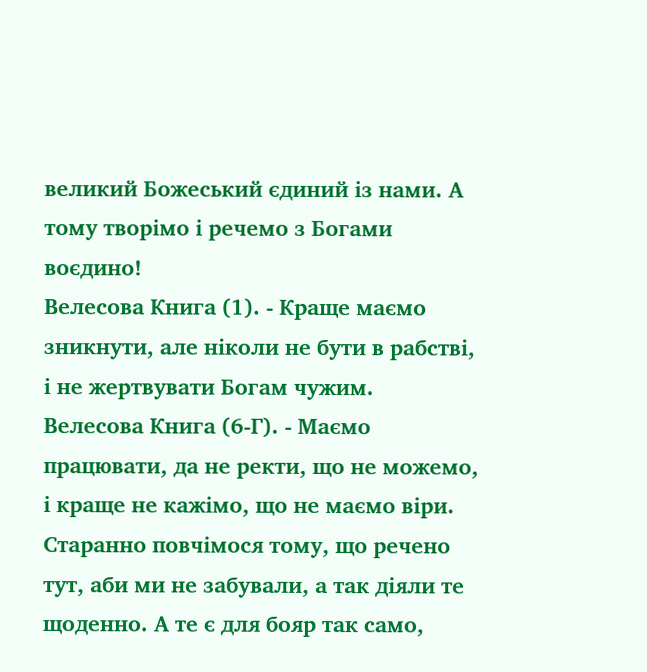великий Божеський єдиний із нами. А тому творімо і речемо з Богами воєдино!
Велесова Книга (1). - Краще маємо зникнути, але ніколи не бути в рабстві, і не жертвувати Богам чужим.
Велесова Книга (6-Г). - Маємо працювати, да не ректи, що не можемо, і краще не кажімо, що не маємо віри. Старанно повчімося тому, що речено тут, аби ми не забували, а так діяли те щоденно. А те є для бояр так само,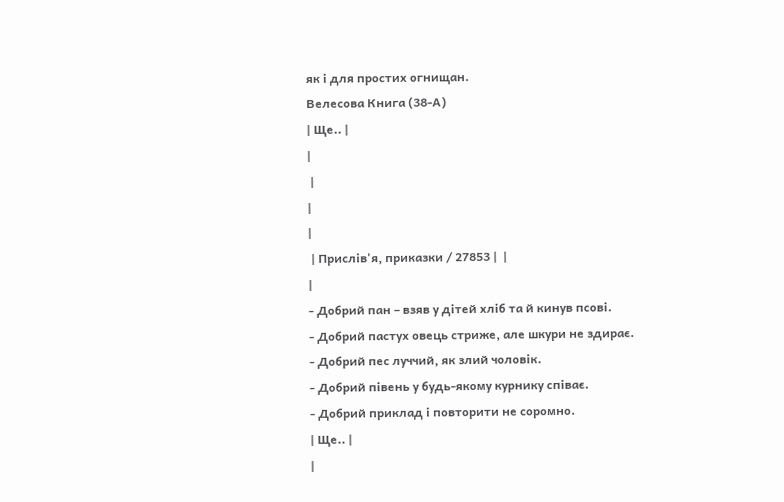як і для простих огнищан.
Велесова Книга (38-А)
| Ще.. |
|
 |
|
|
 | Прислів'я, приказки / 27853 |  |
|
- Добрий пан – взяв у дiтей хлiб та й кинув псовi.
- Добрий пастух овець стриже, але шкури не здирає.
- Добрий пес луччий, як злий чоловік.
- Добрий півень у будь-якому курнику співає.
- Добрий приклад і повторити не соромно.
| Ще.. |
|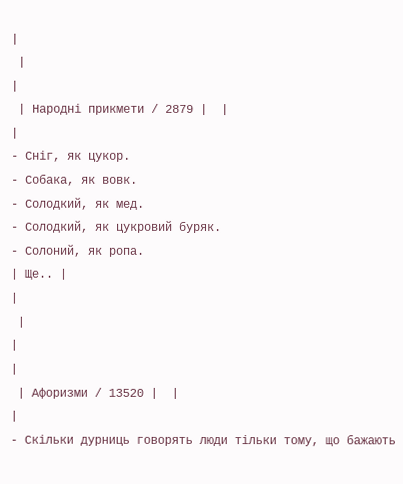|
 |
|
 | Народні прикмети / 2879 |  |
|
- Сніг, як цукор.
- Собака, як вовк.
- Солодкий, як мед.
- Солодкий, як цукровий буряк.
- Солоний, як ропа.
| Ще.. |
|
 |
|
|
 | Афоризми / 13520 |  |
|
- Скільки дурниць говорять люди тільки тому, що бажають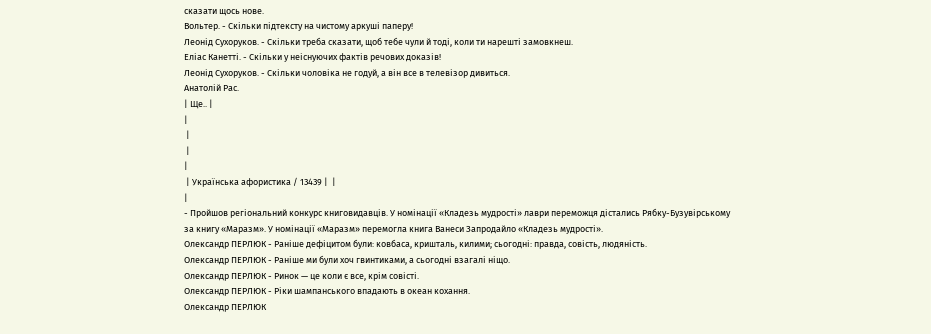сказати щось нове.
Вольтер. - Скільки підтексту на чистому аркуші паперу!
Леонід Сухоруков. - Скільки треба сказати, щоб тебе чули й тоді, коли ти нарешті замовкнеш.
Еліас Канетті. - Скільки у неіснуючих фактів речових доказів!
Леонід Сухоруков. - Скільки чоловіка не годуй, а він все в телевізор дивиться.
Анатолій Рас.
| Ще.. |
|
 |
 |
|
 | Українська афористика / 13439 |  |
|
- Пройшов регіональний конкурс книговидавців. У номінації «Кладезь мудрості» лаври переможця дістались Рябку-Бузувірському за книгу «Маразм». У номінації «Маразм» перемогла книга Ванеси Запродайло «Кладезь мудрості».
Олександр ПЕРЛЮК - Раніше дефіцитом були: ковбаса, кришталь, килими; сьогодні: правда, совість, людяність.
Олександр ПЕРЛЮК - Раніше ми були хоч гвинтиками, а сьогодні взагалі ніщо.
Олександр ПЕРЛЮК - Ринок — це коли є все, крім совісті.
Олександр ПЕРЛЮК - Ріки шампанського впадають в океан кохання.
Олександр ПЕРЛЮК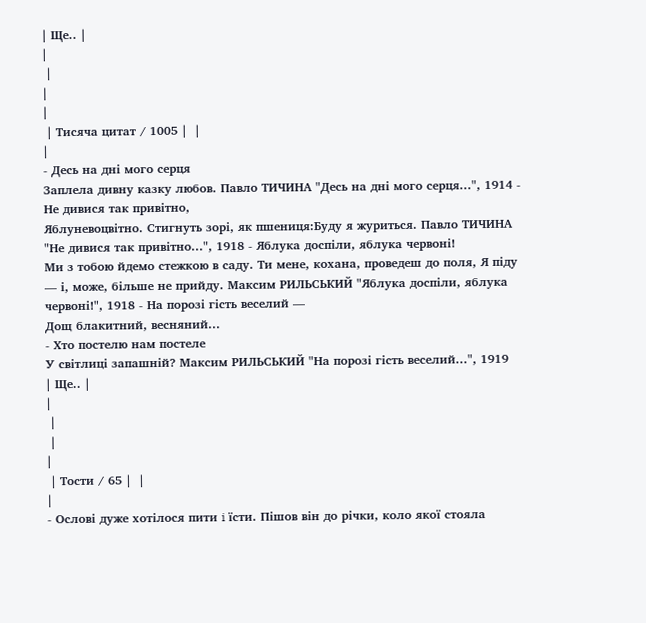| Ще.. |
|
 |
|
|
 | Тисяча цитат / 1005 |  |
|
- Десь на дні мого серця
Заплела дивну казку любов. Павло ТИЧИНА "Десь на дні мого серця...", 1914 - Не дивися так привітно,
Яблуневоцвітно. Стигнуть зорі, як пшениця:Буду я журиться. Павло ТИЧИНА "Не дивися так привітно...", 1918 - Яблука доспіли, яблука червоні!
Ми з тобою йдемо стежкою в саду. Ти мене, кохана, проведеш до поля, Я піду — і, може, більше не прийду. Максим РИЛЬСЬКИЙ "Яблука доспіли, яблука червоні!", 1918 - На порозі гість веселий —
Дощ блакитний, весняний...
- Хто постелю нам постеле
У світлиці запашній? Максим РИЛЬСЬКИЙ "На порозі гість веселий...", 1919
| Ще.. |
|
 |
 |
|
 | Тости / 65 |  |
|
- Ословi дуже хотiлося пити i їсти. Пiшов вiн до річки, коло якої стояла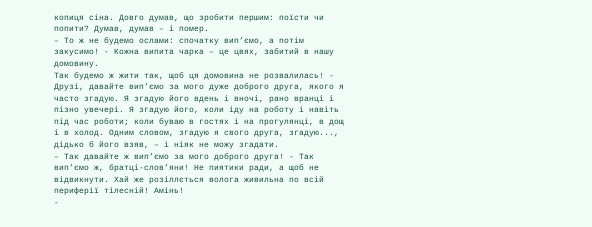копиця сiна. Довго думав, що зробити першим: поїсти чи попити? Думав, думав – і помер.
– То ж не будемо ослами: спочатку вип’ємо, а потім закусимо! - Кожна випита чарка – це цвях, забитий в нашу домовину.
Так будемо ж жити так, щоб ця домовина не розвалилась! - Друзі, давайте вип’ємо за мого дуже доброго друга, якого я часто згадую. Я згадую його вдень і вночi, рано вранцi і пізно увечерi. Я згадую його, коли іду на роботу і навiть пiд час роботи; коли буваю в гостях і на прогулянці, в дощ і в холод. Одним словом, згадую я свого друга, згадую..., дiдько б його взяв, – і ніяк не можу згадати.
– Так давайте ж вип’ємо за мого доброго друга! - Так вип’ємо ж, братцi-слов’яни! Не пиятики ради, а щоб не вiдвикнути. Хай же розіллється волога живильна по всiй периферiї тiлеснiй! Амiнь!
-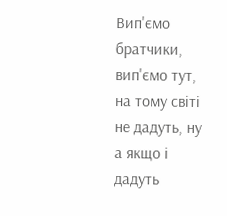Вип'ємо братчики, вип'ємо тут, на тому світі не дадуть, ну а якщо і дадуть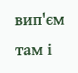вип'єм там і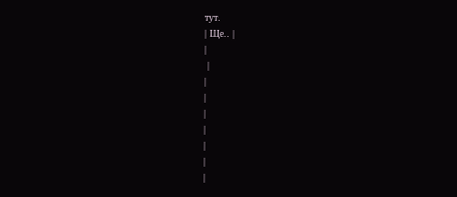тут.
| Ще.. |
|
 |
|
|
|
|
|
|
|